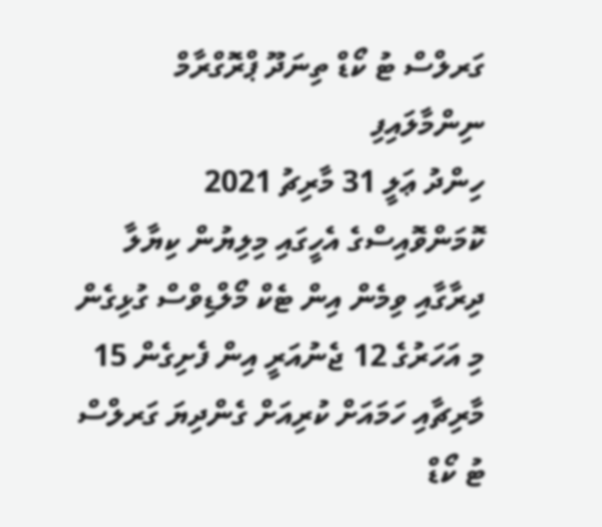ގަރލްސް ޓު ކޯޑް ތިނަދޫ ޕްރޮގްރާމް ނިންމާލައިފި
ހިންދު ޢަލީ 31 މާރިޗު 2021
ކޮމަންވޮއިސްގެ އެހީގައި މިލިޔުން ކިޔާލާ
ދިރާގާއި ވިމެން އިން ޓެކް މޯލްޑިވްސް ގުޅިގެން މި އަހަރުގެ 12 ޖެނުއަރީ އިން ފެށިގެން 15 މާރިޗާއި ހަމައަށް ކުރިއަށް ގެންދިޔަ ގަރލްސް ޓު ކޯޑް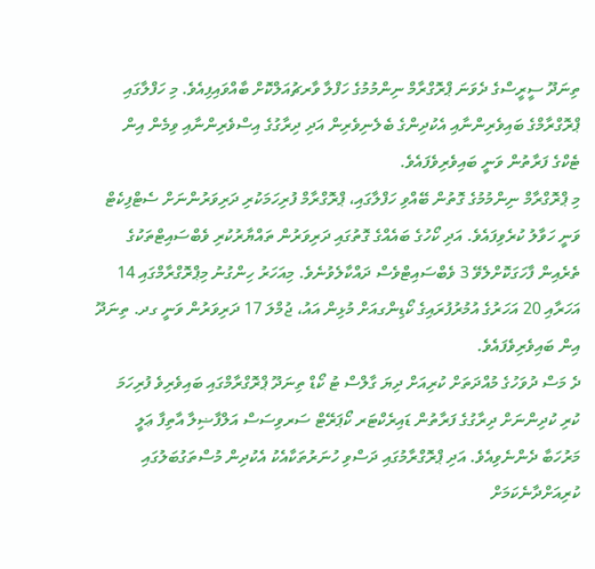ތިނަދޫ ސީރީސްގެ ދެވަނަ ޕްރޮގްރާމް ނިންމުމުގެ ހަފްލާ ވާރޗުއަލްކޮށް ބާއްވައިފިއެވެ. މި ހަފްލާގައި ޕްރޮގްރާމްގެ ބައިވެރިންނާއި އެކުދިންގެ ބެލެނިވެރިން އަދި ދިރާގުގެ އިސްވެރިންނާއި ވިމެން އިން ޓެކްގެ ފަރާތުން ވަނީ ބައިވެރިވެފައެވެ.
މި ޕްރޮގްރާމް ނިންމުމުގެ ގޮތުން ބޭއްވި ހަފްލާގައި، ޕްރޮގްރާމް ފުރިހަމަކުރި ދަރިވަރުންނަށް ސެޓްފިކެޓް ވަނީ ހަވާލު ކުރެވިފައެވެ. އަދި ކޯހުގެ ބައެއްގެ ގޮތުގައި ދަރިވަރުން ތައްޔާރުކުރި ވެބްސައިޓްތަކުގެ ތެރެއިން ފާހަގަކޮށްލެވޭ 3 ވެބްސައިޓްވެސް ދައްކާލެވުނެވެ. މިއަހަރު ހިންގުނު މިޕްރޮގްރާމްގައި 14 އަހަރާއި 20 އަހަރުގެ އުމުރުފުރައިގެ ކޯޑިންގއަށް މުޅިން އައު، ޖުމްލަ 17 ދަރިވަރުން ވަނީ ގދ. ތިނަދޫ އިން ބައިވެރިވެފައެވެ.
ދެ މަސް ދުވަހުގެ މުއްދަތަށް ކުރިއަށް ދިޔަ ގާލްސް ޓު ކޯޑް ތިނަދޫ ޕްރޮގްރާމްގައި ބައިވެރިވެ ފުރިހަމަ ކުރި ކުދިންނަށް ދިރާގުގެ ފަރާތުން ޑައިރެކްޓަރ ކޯޕަރޭޓް ސަރވިސަސް އަލްފާޟިލާ އާތިފާ ޢަލީ މަރުހަބާ ދެންނެވިއެވެ. އަދި ޕްރޮގްރާމުގައި ދަސްވި ހުނަރުތަކާއެކު އެކުދިން މުސްތަގުބަލުގައި ކުރިއަށްދާނެކަމަށް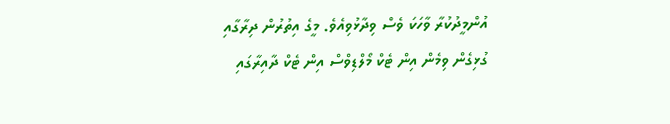އުންމީދުކުރާ ވާހަކަ ވެސް ވިދާޅުވިއެވެ. މީގެ އިތުރުން ދިރާގާއި ގުޅިގެން ވިމެން އިން ޓެކް މޯލްޑިވްސް އިން ޓެކް ދާއިރާގައި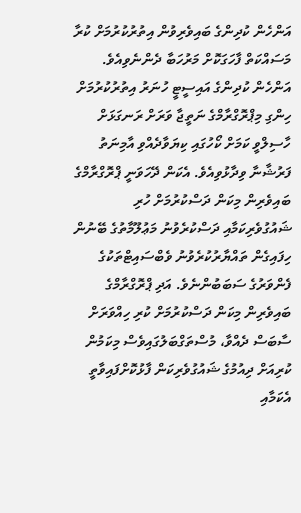އަންހެން ކުދިންގެ ބައިވެރިވުން އިތުރުކުރުމަށް ކުރާ މަސައްކަތް ފާހަގަކޮށް މަރުހަބާ ދެންނެވިއެވެ.
އަންހެން ކުދިންގެ އައިސީޓީ ހުނަރު އިތުރުކުރުމަށް ހިންގި މިޕްރޮގްރާމްގެ ނަތީޖާ ވަރަށް ރަނގަޅަށް ހާސިލްވީ ކަމަށް ކޯހުގައި ކިޔަވާދެއްވި އާމިނަތު ފަރުޝާނާ ވިދާޅުވިއެވެ. އެކަން ދޭހަވަނީ ޕްރޮގްރާމްގެ ބައިވެރިން މިކަން ދަސްކުރުމަށް ހުރި ޝައުގުވެރިކަމާއި ދަސްކުރެވުނު މަޢުލޫމާތުގެ ބޭނުން ހިފައިގެން ތައްޔާރުކުރެވުނު ވެބްސައިޓްތަކުގެ ފެންވަރުގެ ސަބަބުންނެވެ. އަދި ޕްރޮގްރާމްގެ ބައިވެރިން މިކަން ދަސްކުރުމަށް ކުރި ހިއްވަރަށް ސާބަސް ދެއްވާ، މުސްތަގްބަލުގައިވެސް މިކަމުން ކުރިއަށް ދިއުމުގެ ޝައުގުވެރިކަން ފާޅުކޮށްފައިވާތީ އެކަމާއި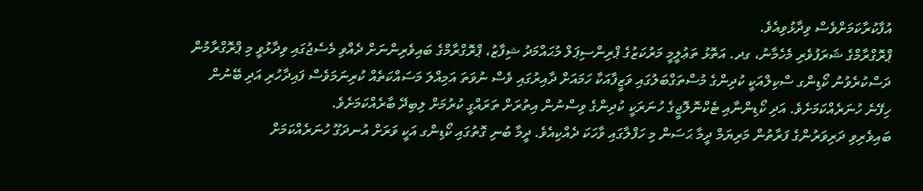އުފާކުރާކަމަށްވެސް ވިދާޅުވިއެވެ.
ޕްރޮގްރާމްގެ ޝަރަފުވެރި މެހެމާނު، ގދ. އަތޮޅު ތަޢުލީމީ މަރުކަޒުގެ ޕްރިންސިޕަލް މުޙައްމަދު ޝިފާޒު، ޕްރޮގްރާމްގެ ބައިވެރިންނަށް ދެއްވި މެސެޖުގައި ވިދާޅުވީ މި ޕްރޮގްރާމުން ދަސްކުރެވުނު ކޯޑިންގ ސްކިލްއަކީ ކުދިންގެ މުސްތަގްބަލުގައި ވަޒީފާއަކާ ހަމައަށް ދާއިރުގައި ވެސް ނުވަތަ އަމިއްލަ މަސައްކަތެއް ކުރިނަމަވެސް ފައިދާހުރި އަދި ބޭނުން ހިފޭނެ ހުނަރެއްކަމަށެވެ. އަދި ކޯޑިންނާއި ޓެކްނޮލޮޖީގެ ހުނަރަކީ ކުދިންގެ ވިސްނުން އިތުރަށް ތަރައްގީ ކުރުމަށް ލިބިދޭ ބާރެއްކަމަށެވެ.
ބައިވެރިވި ދަރިވަރުންގެ ފަރާތުން މަރިޔަމް ދީމާ ޙަސަން މި ހަފްލާގައި ވާހަކަ ދެއްކިއެވެ. ދީމާ ބުނި ގޮތުގައި ކޯޑިންގ އަކީ ވަރަށް އުނދަގޫ ހުނަރެއްކަމަށް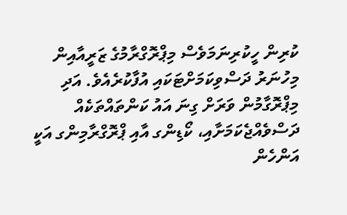ކުރިން ހީކުރިނަމަވެސް މިޕްރޮގްރާމުގެ ޒަރީއާއިން މިހުނަރު ދަސްވިކަމަށްޓަކައި އުފާކުރެއެވެ. އަދި މިޕްރޮގާމުން ވަރަށް ގިނަ އައު ކަންތައްތަކެއް ދަސްވެއްޖެކަމަށާއި، ކޯޑިންގ އާއި ޕްރޮގްރާމިންގ އަކީ އަންހެން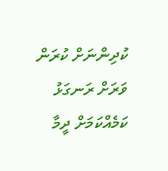ކުދިންނަށް ކުރަން ވަރަށް ރަނގަޅު ކަމެއްކަމަށް ދީމާ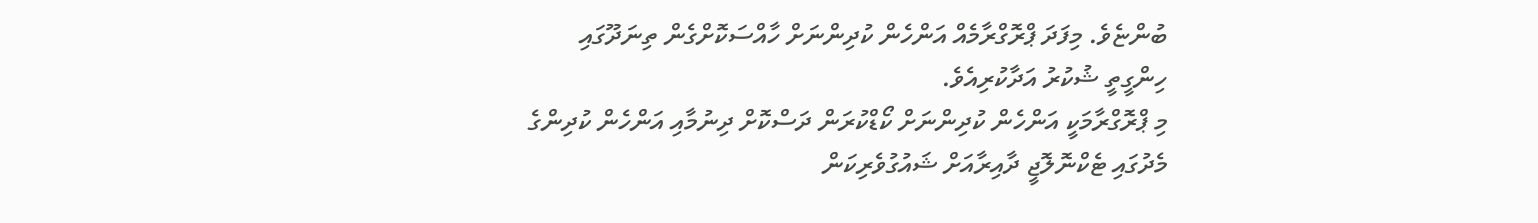ބުންޏެވެ. މިފަދަ ޕްރޮގްރާމެއް އަންހެން ކުދިންނަށް ހާއްސަކޮށްގެން ތިނަދޫގައި ހިންގީތީ ޝުކުރު އަދާކުރިއެވެ.
މި ޕްރޮގްރާމަކީ އަންހެން ކުދިންނަށް ކޯޑްކުރަން ދަސްކޮށް ދިނުމާއި އަންހެން ކުދިންގެ މެދުގައި ޓެކްނޮލޮޖީ ދާއިރާއަށް ޝައުގުވެރިކަން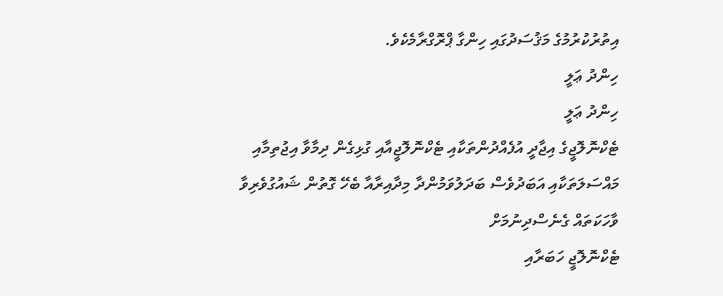އިތުރުކުރުމުގެ މަޤުސަދުގައި ހިންގާ ޕްރޮގްރާމެކެވެ.
ހިންދު ޢަލީ
ހިންދު ޢަލީ
ޓެކްނޮލޮޖީގެ އިޖާދީ އުފެއްދުންތަކާއި ޓެކްނޮލޮޖީއާއި ގުޅިގެން ދިމާވާ އިޖުތިމާއި މައްސަލަތަކާއި އަބަދުވެސް ބަދަލުވަމުންދާ މިދާއިރާއާ ބެހޭ ގޮތުން ޝައުގުވެރިވާ ވާހަކަތައް ގެނެސްދިނުމަށް
ޓެކްނޮލޮޖީ ހަބަރާއި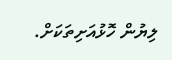ލިޔުން ހޮޅުއަށިތަކަށް.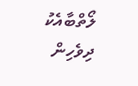ލޯތްބާއެކު ދިވެހިން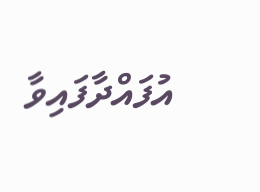އުފައްދާފައިވާ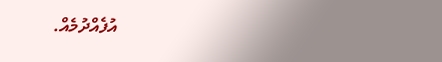އުފެއްދުމެއް.